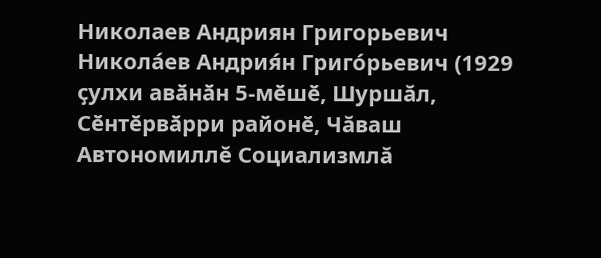Николаев Андриян Григорьевич
Никола́ев Андрия́н Григо́рьевич (1929 ҫулхи авӑнӑн 5-мӗшӗ, Шуршăл, Сӗнтӗрвӑрри районӗ, Чăваш Автономиллĕ Социализмлă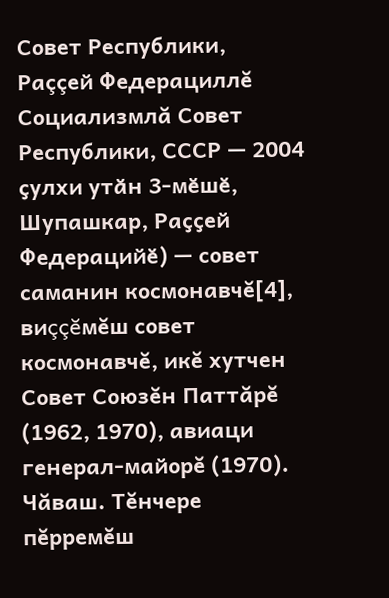Совет Республики, Раççей Федерациллĕ Социализмлă Совет Республики, СССР — 2004 ҫулхи утӑн 3-мӗшӗ, Шупашкар, Раҫҫей Федерацийӗ) — совет саманин космонавчĕ[4], виççĕмĕш совет космонавчĕ, икĕ хутчен Совет Союзĕн Паттăрĕ (1962, 1970), авиаци генерал-майорĕ (1970). Чăваш. Тĕнчере пĕрремĕш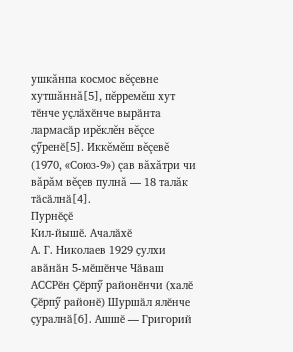ушкăнпа космос вĕçевне хутшăннă[5], пĕрремĕш хут тӗнче уҫлӑхӗнче вырӑнта лармасӑр ирĕклĕн вĕçсе ҫӳренӗ[5]. Иккĕмĕш вĕçевĕ (1970, «Союз-9») çав вăхăтри чи вăрăм вĕçев пулнă — 18 талăк тӑсӑлнӑ[4].
Пурнӗҫӗ
Кил-йышӗ. Ачалӑхӗ
А. Г. Николаев 1929 ҫулхи авӑнӑн 5-мӗшӗнче Чӑваш АССРӗн Ҫӗрпӳ районӗнчи (халӗ Ҫӗрпӳ районӗ) Шуршӑл ялӗнче ҫуралнӑ[6]. Ашшӗ — Григорий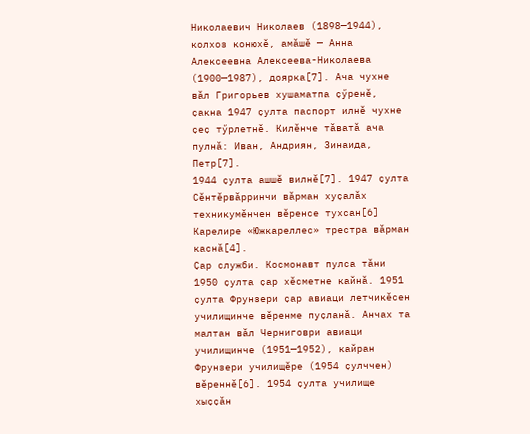Николаевич Николаев (1898—1944), колхоз конюхӗ, амӑшӗ — Анна Алексеевна Алексеева-Николаева (1900—1987), доярка[7]. Ача чухне вӑл Григорьев хушаматпа ҫӳренӗ, ҫакна 1947 ҫулта паспорт илнӗ чухне ҫеҫ тӳрлетнӗ. Килӗнче тӑватӑ ача пулнӑ: Иван, Андриян, Зинаида, Петр[7].
1944 ҫулта ашшӗ вилнӗ[7]. 1947 ҫулта Сӗнтӗрвӑрринчи вӑрман хуҫалӑх техникумӗнчен вӗренсе тухсан[6] Карелире «Южкареллес» трестра вӑрман каснӑ[4].
Ҫар служби. Космонавт пулса тӑни
1950 ҫулта ҫар хӗсметне кайнӑ. 1951 ҫулта Фрунзери ҫар авиаци летчикӗсен училищинче вӗренме пуҫланӑ. Анчах та малтан вӑл Черниговри авиаци училищинче (1951—1952), кайран Фрунзери училищӗре (1954 ҫулччен) вӗреннӗ[6]. 1954 ҫулта училище хыҫҫӑн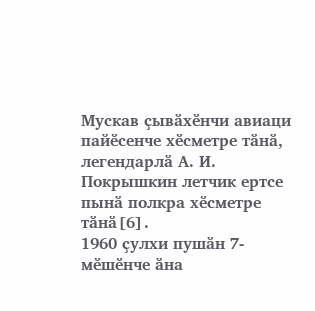Мускав ҫывӑхӗнчи авиаци пайӗсенче хӗсметре тӑнӑ, легендарлӑ А. И. Покрышкин летчик ертсе пынӑ полкра хӗсметре тӑнӑ[6].
1960 ҫулхи пушӑн 7-мӗшӗнче ӑна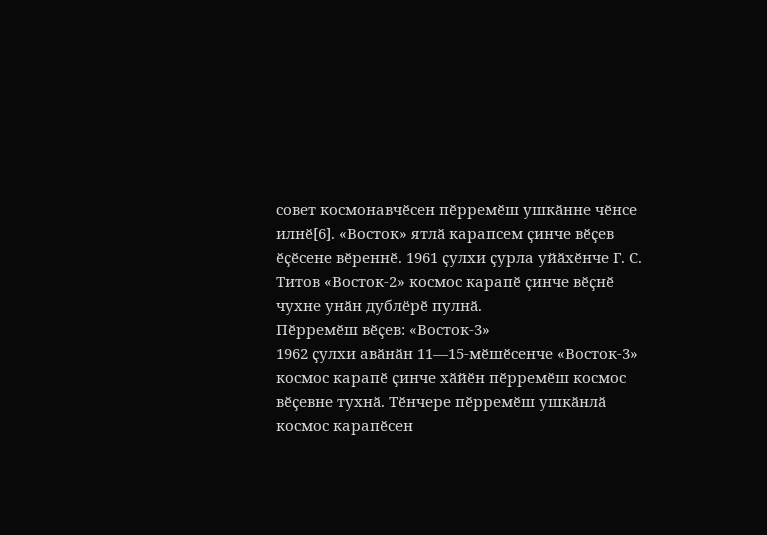совет космонавчӗсен пӗрремӗш ушкӑнне чӗнсе илнӗ[6]. «Восток» ятлӑ карапсем ҫинче вӗҫев ӗҫӗсене вӗреннӗ. 1961 ҫулхи ҫурла уйӑхӗнче Г. С. Титов «Восток-2» космос карапӗ ҫинче вӗҫнӗ чухне унӑн дублёрӗ пулнӑ.
Пӗрремӗш вӗҫев: «Восток-3»
1962 ҫулхи авӑнӑн 11—15-мӗшӗсенче «Восток-3» космос карапӗ ҫинче хӑйӗн пӗрремӗш космос вӗҫевне тухнӑ. Тӗнчере пӗрремӗш ушкӑнлӑ космос карапӗсен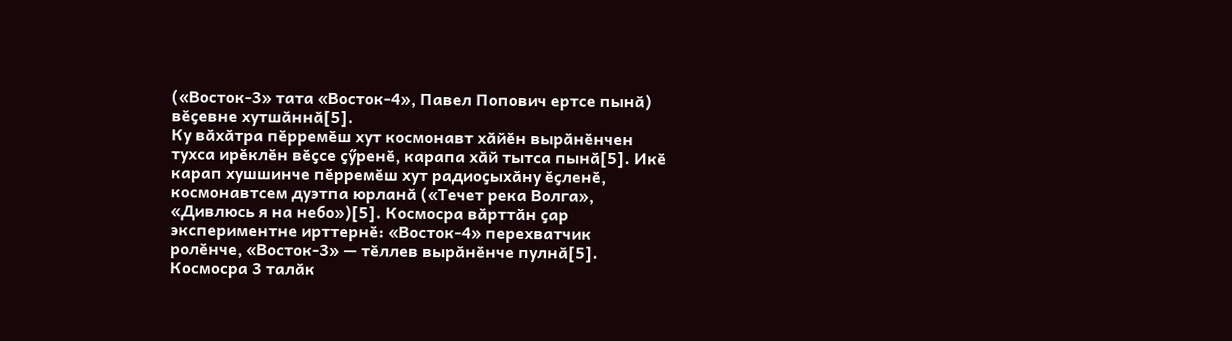(«Восток-3» тата «Восток-4», Павел Попович ертсе пынӑ) вӗҫевне хутшӑннӑ[5].
Ку вӑхӑтра пӗрремӗш хут космонавт хӑйӗн вырӑнӗнчен тухса ирӗклӗн вӗҫсе ҫӳренӗ, карапа хӑй тытса пынӑ[5]. Икӗ карап хушшинче пӗрремӗш хут радиоҫыхӑну ӗҫленӗ, космонавтсем дуэтпа юрланӑ («Течет река Волга», «Дивлюсь я на небо»)[5]. Космосра вӑрттӑн ҫар экспериментне ирттернӗ: «Восток-4» перехватчик ролӗнче, «Восток-3» — тӗллев вырӑнӗнче пулнӑ[5].
Космосра 3 талӑк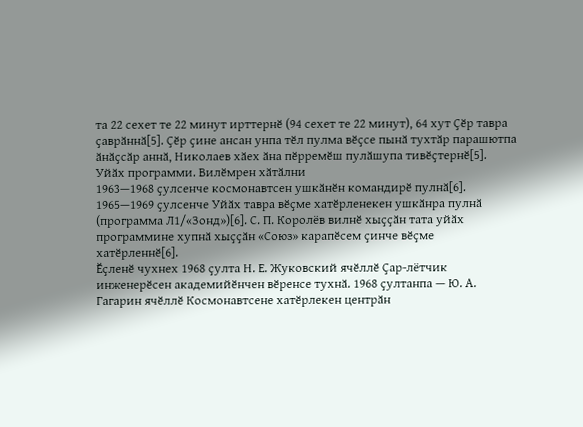та 22 сехет те 22 минут ирттернӗ (94 сехет те 22 минут), 64 хут Ҫӗр тавра ҫаврӑннӑ[5]. Ҫӗр ҫине ансан унпа тӗл пулма вӗҫсе пынӑ тухтӑр парашютпа ӑнӑҫсӑр аннӑ, Николаев хӑех ӑна пӗрремӗш пулӑшупа тивӗҫтернӗ[5].
Уйӑх программи. Вилӗмрен хӑтӑлни
1963—1968 ҫулсенче космонавтсен ушкӑнӗн командирӗ пулнӑ[6]. 1965—1969 ҫулсенче Уйӑх тавра вӗҫме хатӗрленекен ушкӑнра пулнӑ (программа Л1/«Зонд»)[6]. С. П. Королёв вилнӗ хыҫҫӑн тата уйӑх программине хупнӑ хыҫҫӑн «Союз» карапӗсем ҫинче вӗҫме хатӗрленнӗ[6].
Ӗҫленӗ чухнех 1968 ҫулта Н. Е. Жуковский ячӗллӗ Ҫар-лётчик инженерӗсен академийӗнчен вӗренсе тухнӑ. 1968 ҫултанпа — Ю. А. Гагарин ячӗллӗ Космонавтсене хатӗрлекен центрӑн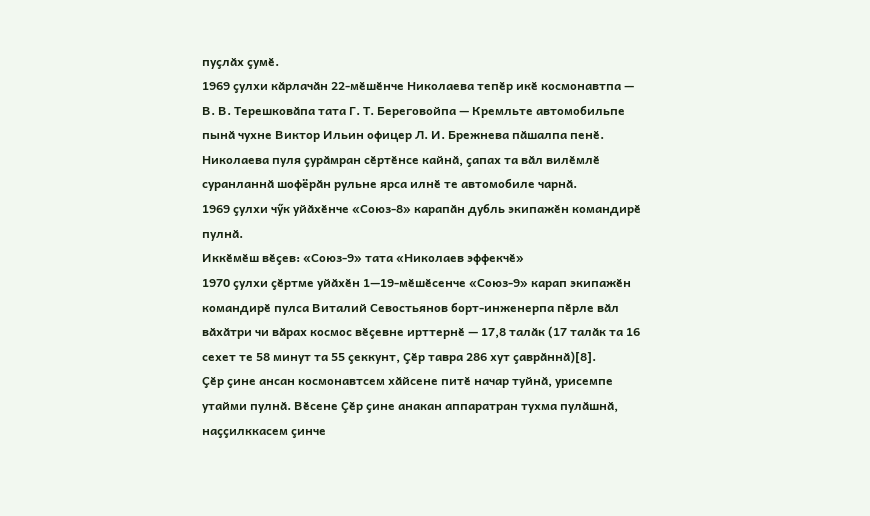пуҫлӑх ҫумӗ.
1969 ҫулхи кӑрлачӑн 22-мӗшӗнче Николаева тепӗр икӗ космонавтпа — В. В. Терешковӑпа тата Г. Т. Береговойпа — Кремльте автомобильпе пынӑ чухне Виктор Ильин офицер Л. И. Брежнева пӑшалпа пенӗ. Николаева пуля ҫурӑмран сӗртӗнсе кайнӑ, ҫапах та вӑл вилӗмлӗ суранланнӑ шофёрӑн рульне ярса илнӗ те автомобиле чарнӑ.
1969 ҫулхи чӳк уйӑхӗнче «Союз-8» карапӑн дубль экипажӗн командирӗ пулнӑ.
Иккӗмӗш вӗҫев: «Союз-9» тата «Николаев эффекчӗ»
1970 ҫулхи ҫӗртме уйӑхӗн 1—19-мӗшӗсенче «Союз-9» карап экипажӗн командирӗ пулса Виталий Севостьянов борт-инженерпа пӗрле вӑл вӑхӑтри чи вӑрах космос вӗҫевне ирттернӗ — 17,8 талӑк (17 талӑк та 16 сехет те 58 минут та 55 ҫеккунт, Ҫӗр тавра 286 хут ҫаврӑннӑ)[8].
Ҫӗр ҫине ансан космонавтсем хӑйсене питӗ начар туйнӑ, урисемпе утайми пулнӑ. Вӗсене Ҫӗр ҫине анакан аппаратран тухма пулӑшнӑ, наҫҫилккасем ҫинче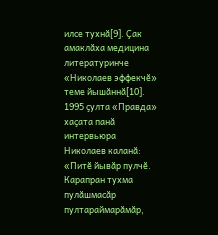илсе тухнӑ[9]. Ҫак амаклӑха медицина литературинче «Николаев эффекчӗ» теме йышӑннӑ[10].
1995 ҫулта «Правда» хаҫата панӑ интервьюра Николаев каланӑ: «Питӗ йывӑр пулчӗ. Карапран тухма пулӑшмасӑр пултараймарӑмӑр,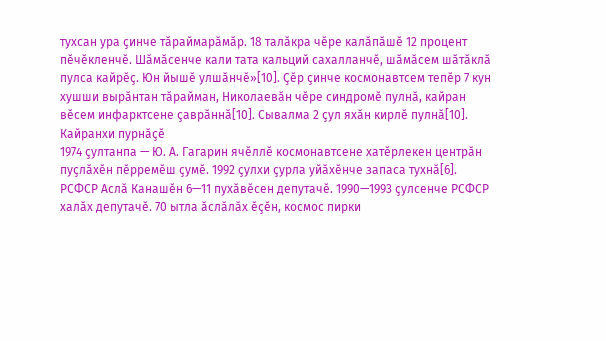тухсан ура ҫинче тӑраймарӑмӑр. 18 талӑкра чӗре калӑпӑшӗ 12 процент пӗчӗкленчӗ. Шӑмӑсенче кали тата кальций сахалланчӗ, шӑмӑсем шӑтӑклӑ пулса кайрӗҫ. Юн йышӗ улшӑнчӗ»[10]. Ҫӗр ҫинче космонавтсем тепӗр 7 кун хушши вырӑнтан тӑрайман, Николаевӑн чӗре синдромӗ пулнӑ, кайран вӗсем инфарктсене ҫаврӑннӑ[10]. Сывалма 2 ҫул яхӑн кирлӗ пулнӑ[10].
Кайранхи пурнӑҫӗ
1974 ҫултанпа — Ю. А. Гагарин ячӗллӗ космонавтсене хатӗрлекен центрӑн пуҫлӑхӗн пӗрремӗш ҫумӗ. 1992 ҫулхи ҫурла уйӑхӗнче запаса тухнӑ[6].
РСФСР Аслӑ Канашӗн 6—11 пухӑвӗсен депутачӗ. 1990—1993 ҫулсенче РСФСР халӑх депутачӗ. 70 ытла ӑслӑлӑх ӗҫӗн, космос пирки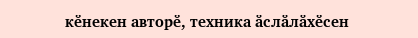кӗнекен авторӗ, техника ӑслӑлӑхӗсен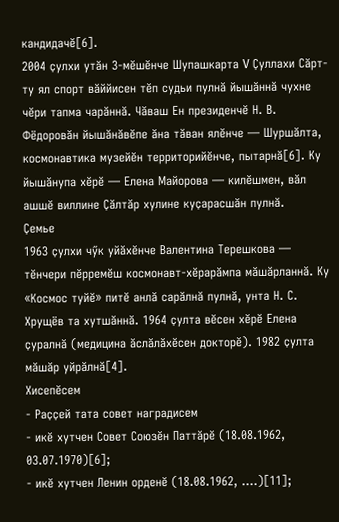кандидачӗ[6].
2004 ҫулхи утӑн 3-мӗшӗнче Шупашкарта V Ҫуллахи Сӑрт-ту ял спорт вӑййисен тӗп судьи пулнӑ йышӑннӑ чухне чӗри тапма чарӑннӑ. Чӑваш Ен президенчӗ Н. В. Фёдоровӑн йышӑнӑвӗпе ӑна тӑван ялӗнче — Шуршӑлта, космонавтика музейӗн территорийӗнче, пытарнӑ[6]. Ку йышӑнупа хӗрӗ — Елена Майорова — килӗшмен, вӑл ашшӗ виллине Ҫӑлтӑр хулине куҫарасшӑн пулнӑ.
Ҫемье
1963 ҫулхи чӳк уйӑхӗнче Валентина Терешкова — тӗнчери пӗрремӗш космонавт-хӗрарӑмпа мӑшӑрланнӑ. Ку «Космос туйӗ» питӗ анлӑ сарӑлнӑ пулнӑ, унта Н. С. Хрущёв та хутшӑннӑ. 1964 ҫулта вӗсен хӗрӗ Елена ҫуралнӑ (медицина ӑслӑлӑхӗсен докторӗ). 1982 ҫулта мӑшӑр уйрӑлнӑ[4].
Хисепӗсем
- Раҫҫей тата совет наградисем
- икӗ хутчен Совет Союзӗн Паттӑрӗ (18.08.1962, 03.07.1970)[6];
- икӗ хутчен Ленин орденӗ (18.08.1962, ....)[11];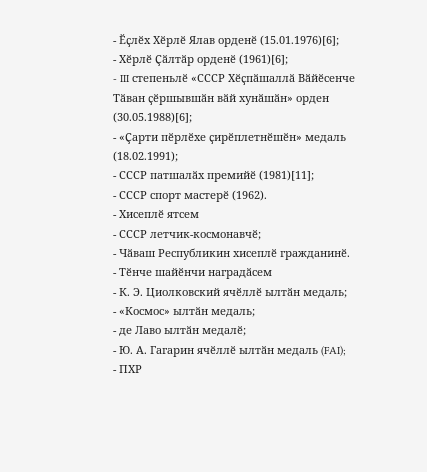- Ӗҫлӗх Хӗрлӗ Ялав орденӗ (15.01.1976)[6];
- Хӗрлӗ Ҫӑлтӑр орденӗ (1961)[6];
- III степеньлӗ «СССР Хӗҫпӑшаллӑ Вӑйӗсенче Тӑван ҫӗршывшӑн вӑй хунӑшӑн» орден (30.05.1988)[6];
- «Ҫарти пӗрлӗхе ҫирӗплетнӗшӗн» медаль (18.02.1991);
- СССР патшалӑх премийӗ (1981)[11];
- СССР спорт мастерӗ (1962).
- Хисеплӗ ятсем
- СССР летчик-космонавчӗ;
- Чӑваш Республикин хисеплӗ гражданинӗ.
- Тӗнче шайӗнчи наградӑсем
- К. Э. Циолковский ячӗллӗ ылтӑн медаль;
- «Космос» ылтӑн медаль;
- де Лаво ылтӑн медалӗ;
- Ю. А. Гагарин ячӗллӗ ылтӑн медаль (FAI);
- ПХР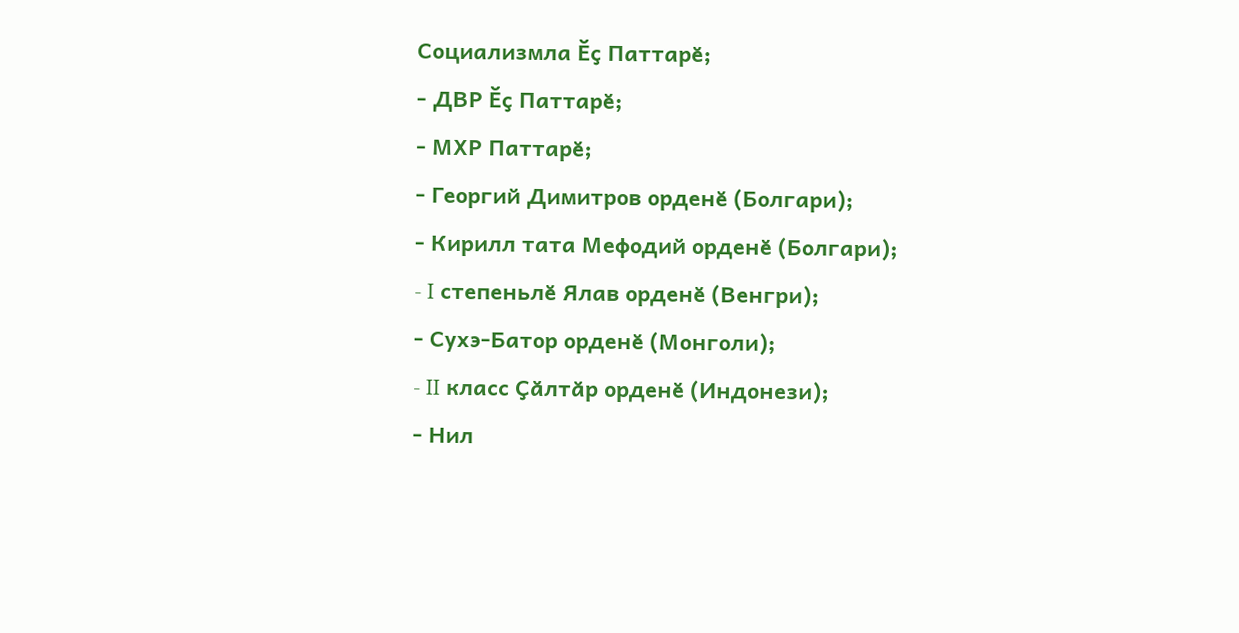Социализмла Ӗҫ Паттарӗ;
- ДВР Ӗҫ Паттарӗ;
- МХР Паттарӗ;
- Георгий Димитров орденӗ (Болгари);
- Кирилл тата Мефодий орденӗ (Болгари);
- I степеньлӗ Ялав орденӗ (Венгри);
- Сухэ-Батор орденӗ (Монголи);
- II класс Ҫӑлтӑр орденӗ (Индонези);
- Нил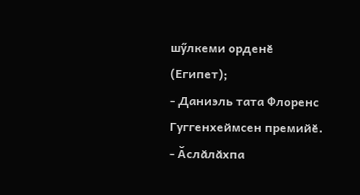шӳлкеми орденӗ (Египет);
- Даниэль тата Флоренс Гуггенхеймсен премийӗ.
- Ӑслӑлӑхпа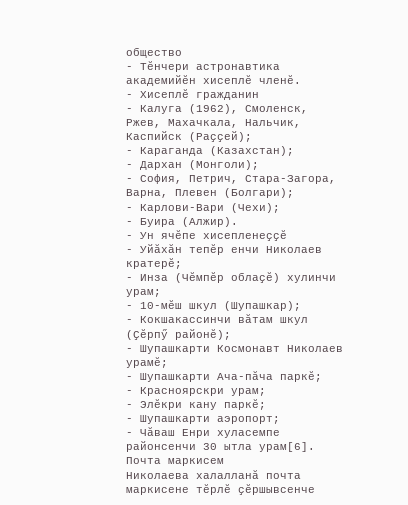общество
- Тӗнчери астронавтика академийӗн хисеплӗ членӗ.
- Хисеплӗ гражданин
- Калуга (1962), Смоленск, Ржев, Махачкала, Нальчик, Каспийск (Раҫҫей);
- Караганда (Казахстан);
- Дархан (Монголи);
- София, Петрич, Стара-Загора, Варна, Плевен (Болгари);
- Карлови-Вари (Чехи);
- Буира (Алжир).
- Ун ячӗпе хисепленеҫҫӗ
- Уйӑхӑн тепӗр енчи Николаев кратерӗ;
- Инза (Чӗмпӗр облаҫӗ) хулинчи урам;
- 10-мӗш шкул (Шупашкар);
- Кокшакассинчи вӑтам шкул (Ҫӗрпӳ районӗ);
- Шупашкарти Космонавт Николаев урамӗ;
- Шупашкарти Ача-пӑча паркӗ;
- Красноярскри урам;
- Элӗкри кану паркӗ;
- Шупашкарти аэропорт;
- Чӑваш Енри хуласемпе районсенчи 30 ытла урам[6].
Почта маркисем
Николаева халалланӑ почта маркисене тӗрлӗ ҫӗршывсенче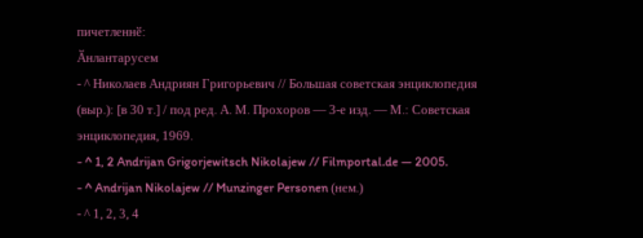пичетленнӗ:
Ӑнлантарусем
- ^ Николаев Андриян Григорьевич // Большая советская энциклопедия (выр.): [в 30 т.] / под ред. А. М. Прохоров — 3-е изд. — М.: Советская энциклопедия, 1969.
- ^ 1, 2 Andrijan Grigorjewitsch Nikolajew // Filmportal.de — 2005.
- ^ Andrijan Nikolajew // Munzinger Personen (нем.)
- ^ 1, 2, 3, 4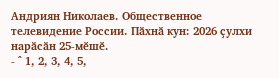Андриян Николаев. Общественное телевидение России. Пӑхнӑ кун: 2026 ҫулхи нарӑсӑн 25-мӗшӗ.
- ^ 1, 2, 3, 4, 5,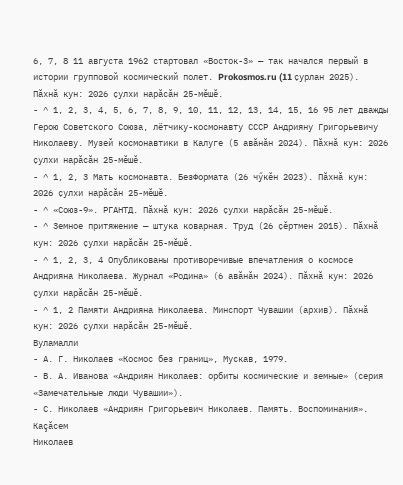6, 7, 8 11 августа 1962 стартовал «Восток-3» — так начался первый в истории групповой космический полет. Prokosmos.ru (11 ҫурлан 2025). Пӑхнӑ кун: 2026 ҫулхи нарӑсӑн 25-мӗшӗ.
- ^ 1, 2, 3, 4, 5, 6, 7, 8, 9, 10, 11, 12, 13, 14, 15, 16 95 лет дважды Герою Советского Союза, лётчику-космонавту СССР Андрияну Григорьевичу Николаеву. Музей космонавтики в Калуге (5 авӑнӑн 2024). Пӑхнӑ кун: 2026 ҫулхи нарӑсӑн 25-мӗшӗ.
- ^ 1, 2, 3 Мать космонавта. БезФормата (26 чӳкӗн 2023). Пӑхнӑ кун: 2026 ҫулхи нарӑсӑн 25-мӗшӗ.
- ^ «Союз-9». РГАНТД. Пӑхнӑ кун: 2026 ҫулхи нарӑсӑн 25-мӗшӗ.
- ^ Земное притяжение — штука коварная. Труд (26 ҫӗртмен 2015). Пӑхнӑ кун: 2026 ҫулхи нарӑсӑн 25-мӗшӗ.
- ^ 1, 2, 3, 4 Опубликованы противоречивые впечатления о космосе Андрияна Николаева. Журнал «Родина» (6 авӑнӑн 2024). Пӑхнӑ кун: 2026 ҫулхи нарӑсӑн 25-мӗшӗ.
- ^ 1, 2 Памяти Андрияна Николаева. Минспорт Чувашии (архив). Пӑхнӑ кун: 2026 ҫулхи нарӑсӑн 25-мӗшӗ.
Вуламалли
- А. Г. Николаев «Космос без границ», Мускав, 1979.
- В. А. Иванова «Андриян Николаев: орбиты космические и земные» (серия «Замечательные люди Чувашии»).
- С. Николаев «Андриян Григорьевич Николаев. Память. Воспоминания».
Каçăсем
Николаев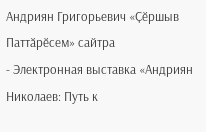Андриян Григорьевич «Ҫӗршыв Паттӑрӗсем» сайтра
- Электронная выставка «Андриян Николаев: Путь к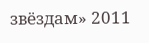звёздам» 2011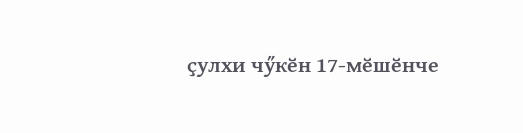ҫулхи чӳкӗн 17-мӗшӗнче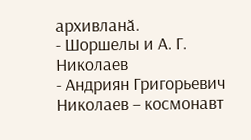архивланӑ.
- Шоршелы и А. Г. Николаев
- Андриян Григорьевич Николаев – космонавт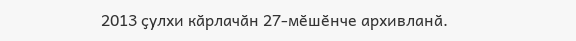2013 ҫулхи кӑрлачӑн 27-мӗшӗнче архивланӑ.